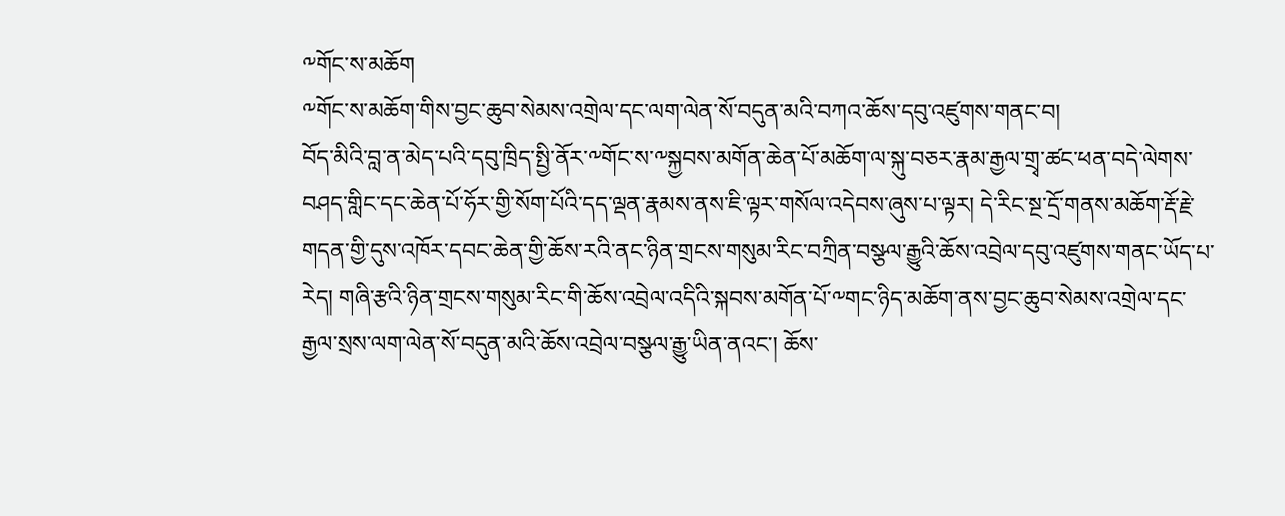༸གོང་ས་མཆོག
༸གོང་ས་མཆོག་གིས་བྱང་ཆུབ་སེམས་འགྲེལ་དང་ལག་ལེན་སོ་བདུན་མའི་བཀའ་ཆོས་དབུ་འཛུགས་གནང་བ།
བོད་མིའི་བླ་ན་མེད་པའི་དབུ་ཁྲིད་སྤྱི་ནོར་༸གོང་ས་༸སྐྱབས་མགོན་ཆེན་པོ་མཆོག་ལ་སྐུ་བཅར་རྣམ་རྒྱལ་གྲྭ་ཚང་ཕན་བདེ་ལེགས་བཤད་གླིང་དང་ཆེན་པོ་ཧོར་གྱི་སོག་པོའི་དད་ལྡན་རྣམས་ནས་ཇི་ལྟར་གསོལ་འདེབས་ཞུས་པ་ལྟར། དེ་རིང་སྔ་དྲོ་གནས་མཆོག་རྡོ་རྗེ་གདན་གྱི་དུས་འཁོར་དབང་ཆེན་གྱི་ཆོས་རའི་ནང་ཉིན་གྲངས་གསུམ་རིང་བཀྲིན་བསྩལ་རྒྱུའི་ཆོས་འབྲེལ་དབུ་འཛུགས་གནང་ཡོད་པ་རེད། གཞི་རྩའི་ཉིན་གྲངས་གསུམ་རིང་གི་ཆོས་འབྲེལ་འདིའི་སྐབས་མགོན་པོ་༸གང་ཉིད་མཆོག་ནས་བྱང་ཆུབ་སེམས་འགྲེལ་དང་རྒྱལ་སྲས་ལག་ལེན་སོ་བདུན་མའི་ཆོས་འབྲེལ་བསྩལ་རྒྱུ་ཡིན་ནའང་། ཆོས་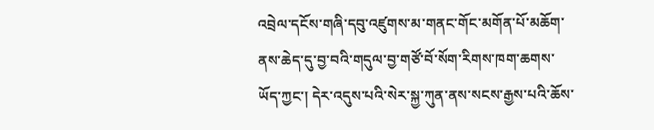འབྲེལ་དངོས་གཞི་དབུ་འཛུགས་མ་གནང་གོང་མགོན་པོ་མཆོག་ནས་ཆེད་དུ་བྱ་བའི་གདུལ་བྱ་གཙོ་བོ་སོག་རིགས་ཁག་ཆགས་ཡོད་ཀྱང་། དེར་འདུས་པའི་སེར་སྐྱ་ཀུན་ནས་སངས་རྒྱས་པའི་ཆོས་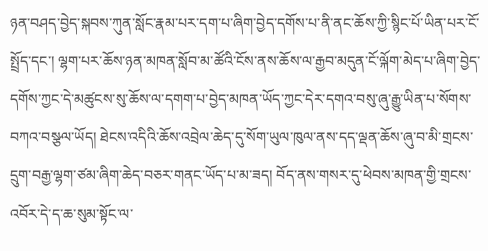ཉན་བཤད་བྱེད་སྐབས་ཀུན་སློང་རྣམ་པར་དག་པ་ཞིག་བྱེད་དགོས་པ་ནི་ནང་ཆོས་ཀྱི་སྙིང་པོ་ཡིན་པར་ངོ་སྤྲོད་དང་། ལྷག་པར་ཆོས་ཉན་མཁན་སློབ་མ་ཚོའི་ངོས་ནས་ཆོས་ལ་རྒྱབ་མདུན་ངོ་ལྐོག་མེད་པ་ཞིག་བྱེད་དགོས་ཀྱང་དེ་མཚུངས་སུ་ཆོས་ལ་དགག་པ་བྱེད་མཁན་ཡོད་ཀྱང་དེར་དགའ་བསུ་ཞུ་རྒྱུ་ཡིན་པ་སོགས་བཀའ་བསྩལ་ཡོད། ཐེངས་འདིའི་ཆོས་འབྲེལ་ཆེད་དུ་སོག་ཡུལ་ཁུལ་ནས་དད་ལྡན་ཆོས་ཞུ་བ་མི་གྲངས་དྲུག་བརྒྱ་ལྷག་ཙམ་ཞིག་ཆེད་བཅར་གནང་ཡོད་པ་མ་ཟད། བོད་ནས་གསར་དུ་ཕེབས་མཁན་གྱི་གྲངས་འབོར་དེ་ད་ཆ་སུམ་སྟོང་ལ་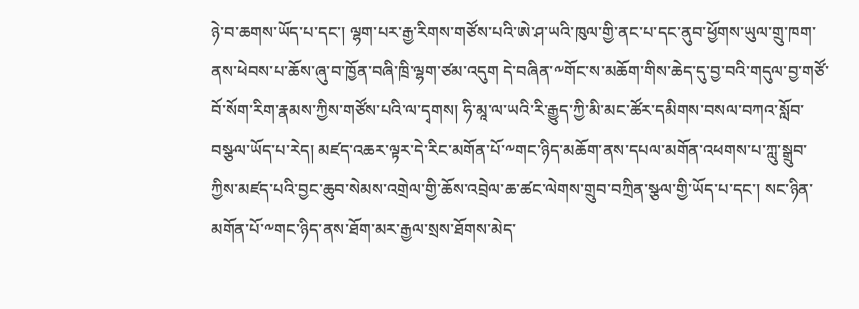ཉེ་བ་ཆགས་ཡོད་པ་དང་། ལྷག་པར་རྒྱ་རིགས་གཙོས་པའི་ཨེ་ཤ་ཡའི་ཁུལ་གྱི་ནང་པ་དང་ནུབ་ཕྱོགས་ཡུལ་གྲུ་ཁག་ནས་ཕེབས་པ་ཆོས་ཞུ་བ་ཁྱོན་བཞི་ཁྲི་ལྷག་ཙམ་འདུག དེ་བཞིན་༸གོང་ས་མཆོག་གིས་ཆེད་དུ་བྱ་བའི་གདུལ་བྱ་གཙོ་བོ་སོག་རིག་རྣམས་ཀྱིས་གཙོས་པའི་ལ་དྭགས། ཧི་མཱ་ལ་ཡའི་རི་རྒྱུད་ཀྱི་མི་མང་ཚོར་དམིགས་བསལ་བཀའ་སློབ་བསྩལ་ཡོད་པ་རེད། མཛད་འཆར་ལྟར་དེ་རིང་མགོན་པོ་༸གང་ཉིད་མཆོག་ནས་དཔལ་མགོན་འཕགས་པ་ཀླུ་སྒྲུབ་ཀྱིས་མཛད་པའི་བྱང་ཆུབ་སེམས་འགྲེལ་གྱི་ཆོས་འབྲེལ་ཆ་ཚང་ལེགས་གྲུབ་བཀྲིན་སྩལ་གྱི་ཡོད་པ་དང་། སང་ཉིན་མགོན་པོ་༸གང་ཉིད་ནས་ཐོག་མར་རྒྱལ་སྲས་ཐོགས་མེད་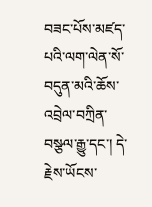བཟང་པོས་མཛད་པའི་ལག་ལེན་སོ་བདུན་མའི་ཆོས་འབྲེལ་བཀྲིན་བསྩལ་རྒྱུ་དང་། དེ་རྗེས་ཡོངས་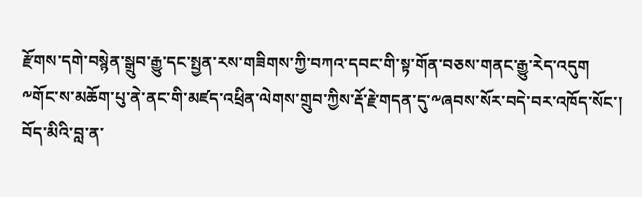རྫོགས་དགེ་བསྙེན་སྒྲུབ་རྒྱུ་དང་སྤྱན་རས་གཟིགས་ཀྱི་བཀའ་དབང་གི་སྟ་གོན་བཅས་གནང་རྒྱུ་རེད་འདུག
༸གོང་ས་མཆོག་པུ་ནེ་ནང་གི་མཛད་འཕྲིན་ལེགས་གྲུབ་ཀྱིས་རྡོ་རྗེ་གདན་དུ་༸ཞབས་སོར་བདེ་བར་འཁོད་སོང་།
བོད་མིའི་བླ་ན་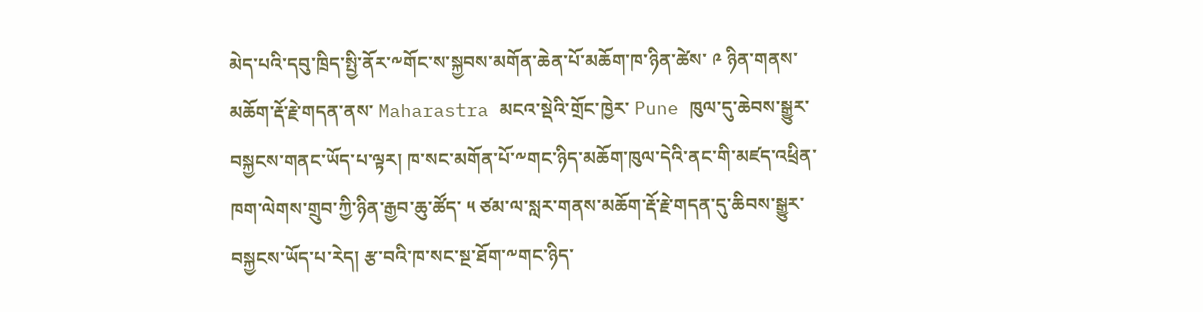མེད་པའི་དབུ་ཁྲིད་སྤྱི་ནོར་༸གོང་ས་སྐྱབས་མགོན་ཆེན་པོ་མཆོག་ཁ་ཉིན་ཚེས་ ༩ ཉིན་གནས་མཆོག་རྡོ་རྗེ་གདན་ནས་ Maharastra མངའ་སྡེའི་གྲོང་ཁྱེར་ Pune ཁུལ་དུ་ཆེབས་སྒྱུར་བསྐྱངས་གནང་ཡོད་པ་ལྟར། ཁ་སང་མགོན་པོ་༸གང་ཉིད་མཆོག་ཁུལ་དེའི་ནང་གི་མཛད་འཕྲིན་ཁག་ལེགས་གྲུབ་ཀྱི་ཉིན་རྒྱབ་ཆུ་ཚོད་ ༥ ཙམ་ལ་སླར་གནས་མཆོག་རྡོ་རྗེ་གདན་དུ་ཆིབས་སྒྱུར་བསྐྱངས་ཡོད་པ་རེད། རྩ་བའི་ཁ་སང་སྔ་ཐོག་༸གང་ཉིད་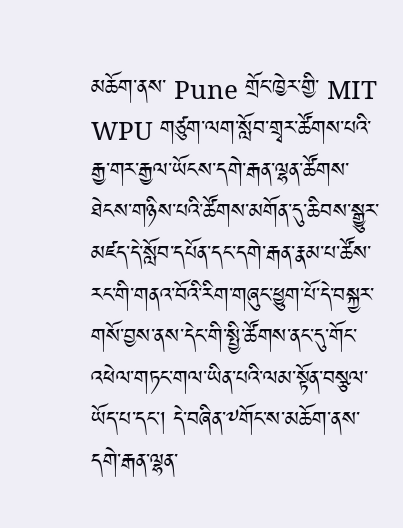མཆོག་ནས་ Pune གྲོང་ཁྱེར་གྱི་ MIT WPU གཙུག་ལག་སློབ་གྲྭར་ཚོགས་པའི་རྒྱ་གར་རྒྱལ་ཡོངས་དགེ་རྒན་ལྷན་ཚོགས་ཐེངས་གཉིས་པའི་ཚོགས་མགོན་དུ་ཆིབས་སྒྱུར་མཛད་དེ་སློབ་དཔོན་དང་དགེ་རྒན་རྣམ་པ་ཚོས་རང་གི་གནའ་བོའི་རིག་གཞུང་ཕྱུག་པོ་དེ་བསྐྱར་གསོ་བྱས་ནས་དེང་གི་སྤྱི་ཚོགས་ནང་དུ་གོང་འཕེལ་གཏང་གལ་ཡིན་པའི་ལམ་སྟོན་བསྩལ་ཡོད་པ་དང་། དེ་བཞིན་༸གོང་ས་མཆོག་ནས་དགེ་རྒན་ལྷན་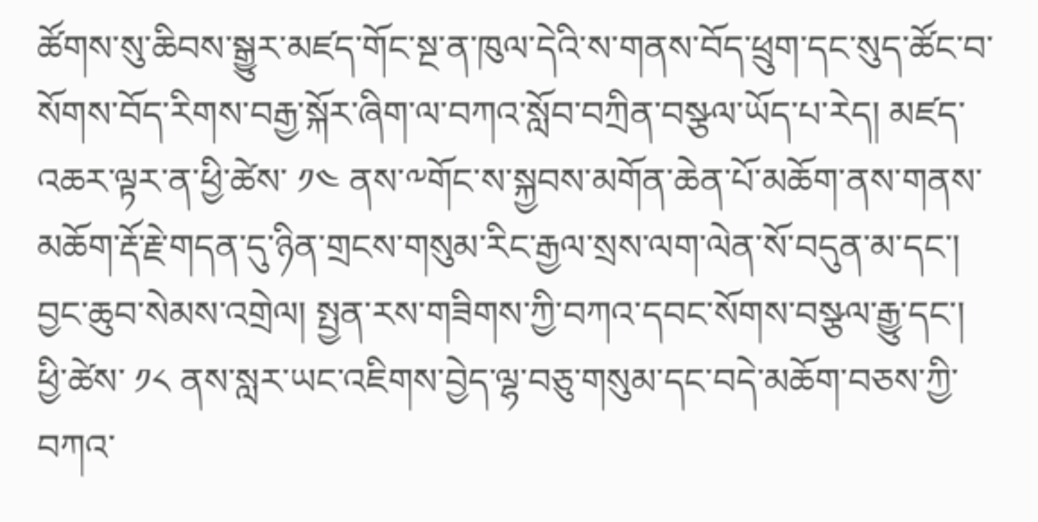ཚོགས་སུ་ཆིབས་སྒྱུར་མཛད་གོང་སྔ་ན་ཁུལ་དེའི་ས་གནས་བོད་ཕྲུག་དང་སུད་ཚོང་བ་སོགས་བོད་རིགས་བརྒྱ་སྐོར་ཞིག་ལ་བཀའ་སློབ་བཀྲིན་བསྩལ་ཡོད་པ་རེད། མཛད་འཆར་ལྟར་ན་ཕྱི་ཚེས་ ༡༤ ནས་༸གོང་ས་སྐྱབས་མགོན་ཆེན་པོ་མཆོག་ནས་གནས་མཆོག་རྡོ་རྗེ་གདན་དུ་ཉིན་གྲངས་གསུམ་རིང་རྒྱལ་སྲས་ལག་ལེན་སོ་བདུན་མ་དང་། བྱང་ཆུབ་སེམས་འགྲེལ། སྤྱན་རས་གཟིགས་ཀྱི་བཀའ་དབང་སོགས་བསྩལ་རྒྱུ་དང་། ཕྱི་ཚེས་ ༡༨ ནས་སླར་ཡང་འཇིགས་བྱེད་ལྷ་བཅུ་གསུམ་དང་བདེ་མཆོག་བཅས་ཀྱི་བཀའ་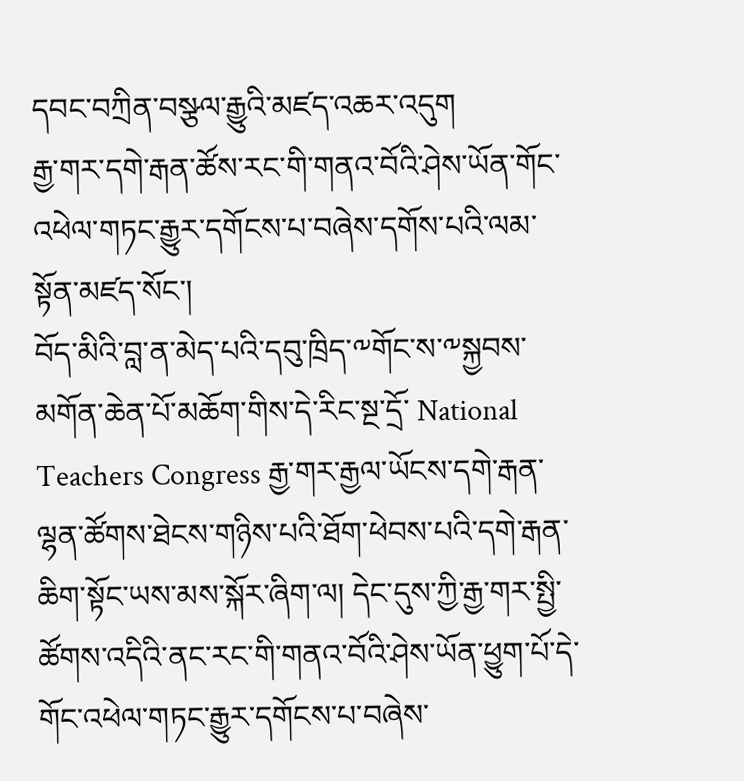དབང་བཀྲིན་བསྩལ་རྒྱུའི་མཛད་འཆར་འདུག
རྒྱ་གར་དགེ་རྒན་ཚོས་རང་གི་གནའ་བོའི་ཤེས་ཡོན་གོང་འཕེལ་གཏང་རྒྱུར་དགོངས་པ་བཞེས་དགོས་པའི་ལམ་སྟོན་མཛད་སོང་།
བོད་མིའི་བླ་ན་མེད་པའི་དབུ་ཁྲིད་༸གོང་ས་༸སྐྱབས་མགོན་ཆེན་པོ་མཆོག་གིས་དེ་རིང་སྔ་དྲོ་ National Teachers Congress རྒྱ་གར་རྒྱལ་ཡོངས་དགེ་རྒན་ལྷན་ཚོགས་ཐེངས་གཉིས་པའི་ཐོག་ཕེབས་པའི་དགེ་རྒན་ཆིག་སྟོང་ཡས་མས་སྐོར་ཞིག་ལ། དེང་དུས་ཀྱི་རྒྱ་གར་སྤྱི་ཚོགས་འདིའི་ནང་རང་གི་གནའ་བོའི་ཤེས་ཡོན་ཕྱུག་པོ་དེ་གོང་འཕེལ་གཏང་རྒྱུར་དགོངས་པ་བཞེས་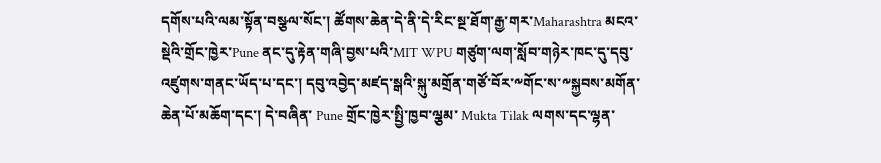དགོས་པའི་ལམ་སྟོན་བསྩལ་སོང་། ཚོགས་ཆེན་དེ་ནི་དེ་རིང་སྔ་ཐོག་རྒྱ་གར་Maharashtra མངའ་སྡེའི་གྲོང་ཁྱེར་Pune ནང་དུ་རྟེན་གཞི་བྱས་པའི་MIT WPU གཙུག་ལག་སློབ་གཉེར་ཁང་དུ་དབུ་འཛུགས་གནང་ཡོད་པ་དང་། དབུ་འབྱེད་མཛད་སྒའི་སྐུ་མགྲོན་གཙོ་བོར་༸གོང་ས་༸སྐྱབས་མགོན་ཆེན་པོ་མཆོག་དང་། དེ་བཞིན་ Pune གྲོང་ཁྱེར་སྤྱི་ཁྱབ་ལྕམ་ Mukta Tilak ལགས་དང་ལྷན་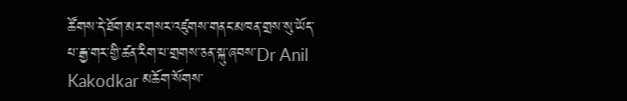ཚོགས་དེ་ཐོག་མར་གསར་འཛུགས་གནང་མཁན་གྲས་སུ་ཡོད་པ་རྒྱ་གར་གྱི་ཚན་རིག་པ་གྲགས་ཅན་སྐུ་ཞབས་Dr Anil Kakodkar མཆོག་སོགས་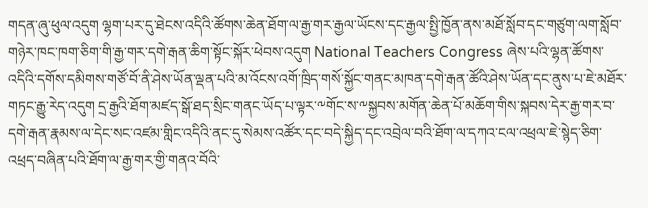གདན་ཞུ་ཕུལ་འདུག ལྷག་པར་དུ་ཐེངས་འདིའི་ཚོགས་ཆེན་ཐོག་ལ་རྒྱ་གར་རྒྱལ་ཡོངས་དང་རྒྱལ་སྤྱི་ཁྱོན་ནས་མཐོ་སློབ་དང་གཙུག་ལག་སློབ་གཉེར་ཁང་ཁག་ཅིག་གི་རྒྱ་གར་དགེ་རྒན་ཆིག་སྟོང་སྐོར་ཕེབས་འདུག National Teachers Congress ཞེས་པའི་ལྷན་ཚོགས་འདིའི་དགོས་དམིགས་གཙོ་བོ་ནི་ཤེས་ཡོན་ལྡན་པའི་མ་འོངས་འགོ་ཁྲིད་གསོ་སྐྱོང་གནང་མཁན་དགེ་རྒན་ཚོའི་ཤེས་ཡོན་དང་ནུས་པ་ཇེ་མཐོར་གཏང་རྒྱུ་རེད་འདུག དྲ་རྒྱའི་ཐོག་མཛད་སྒོ་ཐད་སྲིང་གནང་ཡོད་པ་ལྟར་༸གོང་ས་༸སྐྱབས་མགོན་ཆེན་པོ་མཆོག་གིས་སྐབས་དེར་རྒྱ་གར་བ་དགེ་རྒན་རྣམས་ལ་དེང་སང་འཛམ་གླིང་འདིའི་ནང་དུ་སེམས་འཚོར་དང་བདེ་སྐྱིད་དང་འབྲེལ་བའི་ཐོག་ལ་དཀའ་ངལ་འཕྲལ་ཇེ་སྙེད་ཅིག་འཕྲད་བཞིན་པའི་ཐོག་ལ་རྒྱ་གར་གྱི་གནའ་བོའི་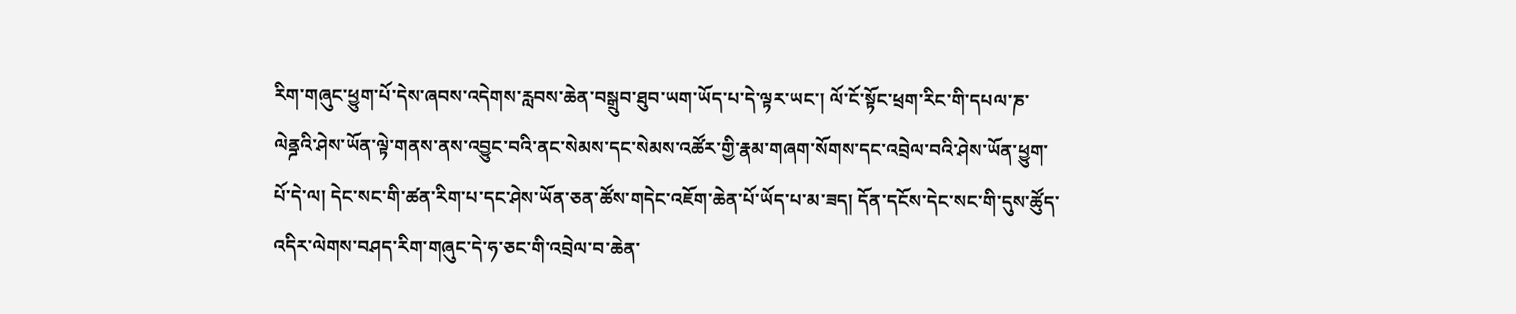རིག་གཞུང་ཕྱུག་པོ་དེས་ཞབས་འདེགས་རླབས་ཆེན་བསྒྲུབ་ཐུབ་ཡག་ཡོད་པ་དེ་ལྟར་ཡང་། ལོ་ངོ་སྟོང་ཕྲག་རིང་གི་དཔལ་ཎ་ལེནྜའི་ཤེས་ཡོན་ལྟེ་གནས་ནས་འབྱུང་བའི་ནང་སེམས་དང་སེམས་འཚོར་གྱི་རྣམ་གཞག་སོགས་དང་འབྲེལ་བའི་ཤེས་ཡོན་ཕྱུག་པོ་དེ་ལ། དེང་སང་གི་ཚན་རིག་པ་དང་ཤེས་ཡོན་ཅན་ཚོས་གདེང་འཇོག་ཆེན་པོ་ཡོད་པ་མ་ཟད། དོན་དངོས་དེང་སང་གི་དུས་ཚོུད་འདིར་ལེགས་བཤད་རིག་གཞུང་དེ་ཧ་ཅང་གི་འབྲེལ་བ་ཆེན་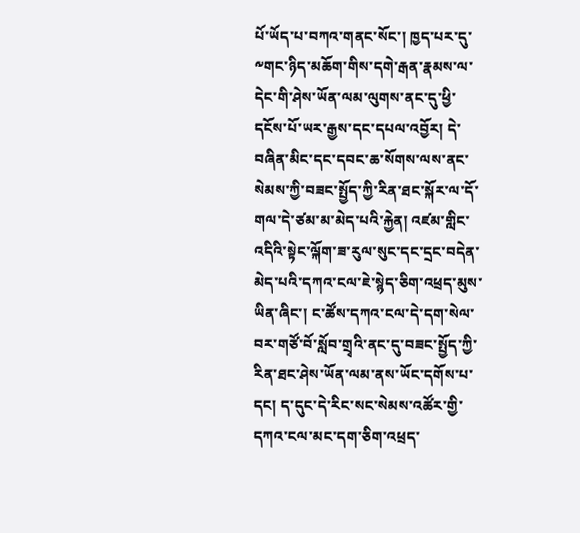པོ་ཡོད་པ་བཀའ་གནང་སོང་། ཁྱད་པར་དུ་༸གང་ཉིད་མཆོག་གིས་དགེ་རྒན་རྣམས་ལ་དེང་གི་ཤེས་ཡོན་ལམ་ལུགས་ནང་དུ་ཕྱི་དངོས་པོ་ཡར་རྒྱས་དང་དཔལ་འབྱོར། དེ་བཞིན་མིང་དང་དབང་ཆ་སོགས་ལས་ནང་སེམས་ཀྱི་བཟང་སྤྱོད་ཀྱི་རིན་ཐང་སྐོར་ལ་དོ་གལ་དེ་ཙམ་མ་མེད་པའི་རྐྱེན། འཛམ་གླིང་འདིའི་སྟེང་ལྐོག་ཟ་རུལ་སུང་དང་དྲང་བདེན་མེད་པའི་དཀའ་ངལ་ཇེ་སྙེད་ཅིག་འཕྲད་མུས་ཡིན་ཞིང་། ང་ཚོས་དཀའ་ངལ་དེ་དག་སེལ་བར་གཙོ་བོ་སློབ་གྲྭའི་ནང་དུ་བཟང་སྤྱོད་ཀྱི་རིན་ཐང་ཤེས་ཡོན་ལམ་ནས་ཡོང་དགོས་པ་དང། ད་དུང་དེ་རིང་སང་སེམས་འཚོར་གྱི་དཀའ་ངལ་མང་དག་ཅིག་འཕྲད་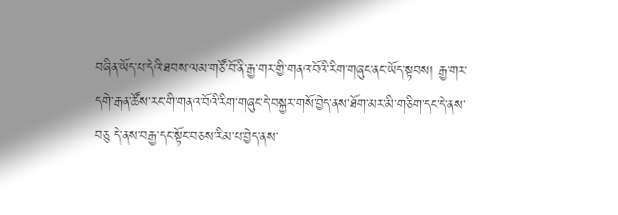བཞིན་ཡོད་པ་དེའི་ཐབས་ལམ་གཙོ་བོ་ནི་རྒྱ་གར་གྱི་གནའ་བོའི་རིག་གཞུང་ནང་ཡོད་སྟབས། རྒྱ་གར་དགེ་རྒན་ཚོས་རང་གི་གནའ་བོའི་རིག་གཞུང་དེ་བསྐྱར་གསོ་བྱེད་ནས་ཐོག་མར་མི་གཅིག་དང་དེ་ནས་བཅུ དེ་ནས་བརྒྱ་དང་སྟོང་བཅས་རིམ་པ་བྱེད་ནས་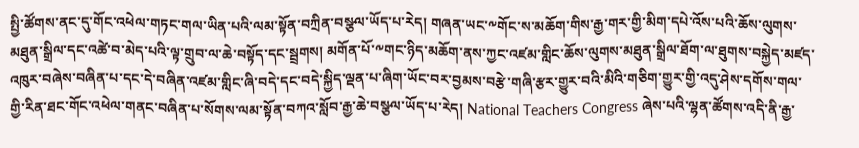སྤྱི་ཚོགས་ནང་དུ་གོང་འཕེལ་གཏང་གལ་ཡིན་པའི་ལམ་སྟོན་བཀྲིན་བསྩལ་ཡོད་པ་རེད། གཞན་ཡང་༸གོང་ས་མཆོག་གིས་རྒྱ་གར་གྱི་མིག་དཔེ་འོས་པའི་ཆོས་ལུགས་མཐུན་སྒྲིལ་དང་འཚེ་བ་མེད་པའི་ལྟ་གྲུབ་ལ་ཆེ་བསྟོད་དང་སྦྲགས། མགོན་པོ་༸གང་ཉིད་མཆོག་ནས་ཀྱང་འཛམ་གླིང་ཆོས་ལུགས་མཐུན་སྒྲིལ་ཐོག་ལ་ཐུགས་བསྐྱེད་མཛད་འཁུར་བཞེས་བཞིན་པ་དང་དེ་བཞིན་འཛམ་གླིང་ཞི་བདེ་དང་བདེ་སྐྱིད་ལྡན་པ་ཞིག་ཡོང་བར་བྱམས་བརྩེ་གཞི་རྩར་གྱུར་བའི་མིའི་གཅིག་གྱུར་གྱི་འདུ་ཤེས་དགོས་གལ་གྱི་རིན་ཐང་གོང་འཕེལ་གནང་བཞིན་པ་སོགས་ལམ་སྟོན་བཀའ་སློབ་རྒྱ་ཆེ་བསྩལ་ཡོད་པ་རེད། National Teachers Congress ཞེས་པའི་ལྷན་ཚོགས་འདི་ནི་རྒྱ་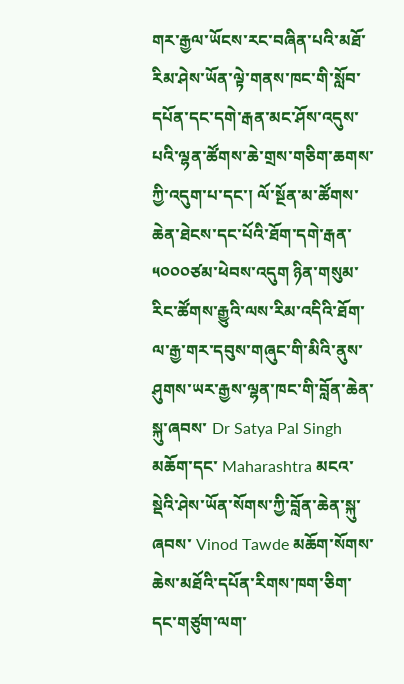གར་རྒྱལ་ཡོངས་རང་བཞིན་པའི་མཐོ་རིམ་ཤེས་ཡོན་ལྟེ་གནས་ཁང་གི་སློབ་དཔོན་དང་དགེ་རྒན་མང་ཤོས་འདུས་པའི་ལྷན་ཚོགས་ཆེ་གྲས་གཅིག་ཆགས་ཀྱི་འདུག་པ་དང་། ལོ་སྔོན་མ་ཚོགས་ཆེན་ཐེངས་དང་པོའི་ཐོག་དགེ་རྒན་༥༠༠༠ཙམ་ཕེབས་འདུག ཉིན་གསུམ་རིང་ཚོགས་རྒྱུའི་ལས་རིམ་འདིའི་ཐོག་ལ་རྒྱ་གར་དབུས་གཞུང་གི་མིའི་ནུས་ཤུགས་ཡར་རྒྱས་ལྷན་ཁང་གི་བློན་ཆེན་སྐུ་ཞབས་ Dr Satya Pal Singh མཆོག་དང་ Maharashtra མངའ་སྡེའི་ཤེས་ཡོན་སོགས་ཀྱི་བློན་ཆེན་སྐུ་ཞབས་ Vinod Tawde མཆོག་སོགས་ཆེས་མཐོའི་དཔོན་རིགས་ཁག་ཅིག་དང་གཙུག་ལག་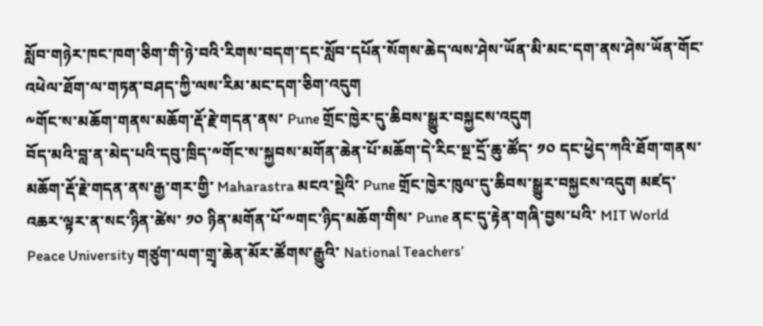སློབ་གཉེར་ཁང་ཁག་ཅིག་གི་ཉེ་བའི་རིགས་བདག་དང་སློབ་དཔོན་སོགས་ཆེད་ལས་ཤེས་ཡོན་མི་མང་དག་ནས་ཤེས་ཡོན་གོང་འཕེལ་ཐོག་ལ་གཏན་བཤད་ཀྱི་ལས་རིམ་མང་དག་ཅིག་འདུག
༸གོང་ས་མཆོག་གནས་མཆོག་རྡོ་རྗེ་གདན་ནས་ Pune གྲོང་ཁྱེར་དུ་ཆིབས་སྒྱུར་བསྐྱངས་འདུག
བོད་མའི་བླ་ན་མེད་པའི་དབུ་ཁྲིད་༸གོང་ས་སྐྱབས་མགོན་ཆེན་པོ་མཆོག་དེ་རིང་སྔ་དྲོ་ཆུ་ཚོད་ ༡༠ དང་ཕྱེད་ཀའི་ཐོག་གནས་མཆོག་རྡོ་རྗེ་གདན་ནས་རྒྱ་གར་གྱི་ Maharastra མངའ་སྡེའི་ Pune གྲོང་ཁྱེར་ཁུལ་དུ་ཆིབས་སྒྱུར་བསྐྱངས་འདུག མཛད་འཆར་ལྟར་ན་སང་ཉིན་ཚེས་ ༡༠ ཉིན་མགོན་པོ་༸གང་ཉིད་མཆོག་གིས་ Pune ནང་དུ་རྟེན་གཞི་བྱས་པའི་ MIT World Peace University གཙུག་ལག་གྲྭ་ཆེན་མོར་ཚོགས་རྒྱུའི་ National Teachers’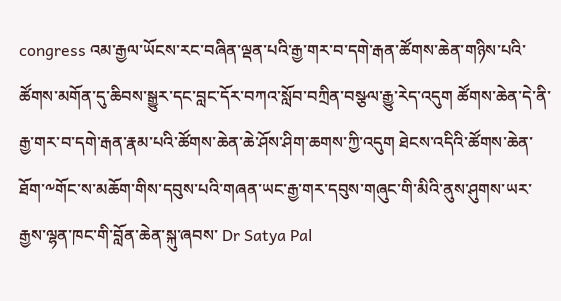congress འམ་རྒྱལ་ཡོངས་རང་བཞིན་ལྡན་པའི་རྒྱ་གར་བ་དགེ་རྒན་ཚོགས་ཆེན་གཉིས་པའི་ཚོགས་མགོན་དུ་ཆིབས་སྒྱུར་དང་བླང་དོར་བཀའ་སློབ་བཀྲིན་བསྩལ་རྒྱུ་རེད་འདུག ཚོགས་ཆེན་དེ་ནི་རྒྱ་གར་བ་དགེ་རྒན་རྣམ་པའི་ཚོགས་ཆེན་ཆེ་ཤོས་ཤིག་ཆགས་ཀྱི་འདུག ཐེངས་འདིའི་ཚོགས་ཆེན་ཐོག་༸གོང་ས་མཆོག་གིས་དབུས་པའི་གཞན་ཡང་རྒྱ་གར་དབུས་གཞུང་གི་མིའི་ནུས་ཤུགས་ཡར་རྒྱས་ལྷན་ཁང་གི་བློན་ཆེན་སྐུ་ཞབས་ Dr Satya Pal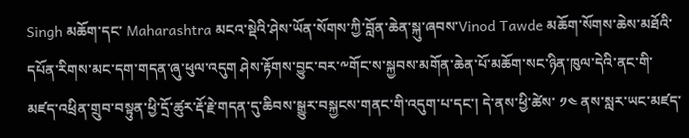Singh མཆོག་དང་ Maharashtra མངའ་སྡེའི་ཤེས་ཡོན་སོགས་ཀྱི་བློན་ཆེན་སྐུ་ཞབས་Vinod Tawde མཆོག་སོགས་ཆེས་མཐོའི་དཔོན་རིགས་མང་དག་གདན་ཞུ་ཕུལ་འདུག ཤེས་རྟོགས་བྱུང་བར་༸གོང་ས་སྐྱབས་མགོན་ཆེན་པོ་མཆོག་སང་ཉིན་ཁུལ་དེའི་ནང་གི་མཛད་འཕྲིན་གྲུབ་བསྟུན་ཕྱི་དྲོ་ཚུར་རྡོ་རྗེ་གདན་དུ་ཆིབས་སྒྱུར་བསྐྱངས་གནང་གི་འདུག་པ་དང་། དེ་ནས་ཕྱི་ཚེས་ ༡༤ ནས་སླར་ཡང་མཛད་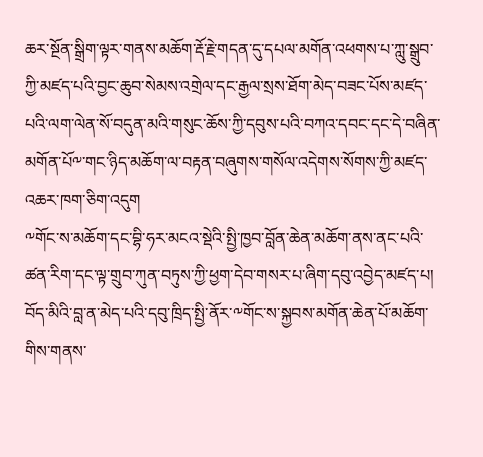ཆར་སྔོན་སྒྲིག་ལྟར་གནས་མཆོག་རྡོ་རྗེ་གདན་དུ་དཔལ་མགོན་འཕགས་པ་ཀླུ་སྒྲུབ་ཀྱི་མཛད་པའི་བྱང་ཆུབ་སེམས་འགྲེལ་དང་རྒྱལ་སྲས་ཐོག་མེད་བཟང་པོས་མཛད་པའི་ལག་ལེན་སོ་བདུན་མའི་གསུང་ཆོས་ཀྱི་དབུས་པའི་བཀའ་དབང་དང་དེ་བཞིན་མགོན་པོ༸་གང་ཉིད་མཆོག་ལ་བརྟན་བཞུགས་གསོལ་འདེགས་སོགས་ཀྱི་མཛད་འཆར་ཁག་ཅིག་འདུག
༸གོང་ས་མཆོག་དང་བྷི་ཧར་མངའ་སྡེའི་སྤྱི་ཁྱབ་བློན་ཆེན་མཆོག་ནས་ནང་པའི་ཚན་རིག་དང་ལྟ་གྲུབ་ཀུན་བཏུས་ཀྱི་ཕྱག་དེབ་གསར་པ་ཞིག་དབུ་འབྱེད་མཛད་པ།
བོད་མིའི་བླ་ན་མེད་པའི་དབུ་ཁྲིད་སྤྱི་ནོར་༸གོང་ས་སྐྱབས་མགོན་ཆེན་པོ་མཆོག་གིས་གནས་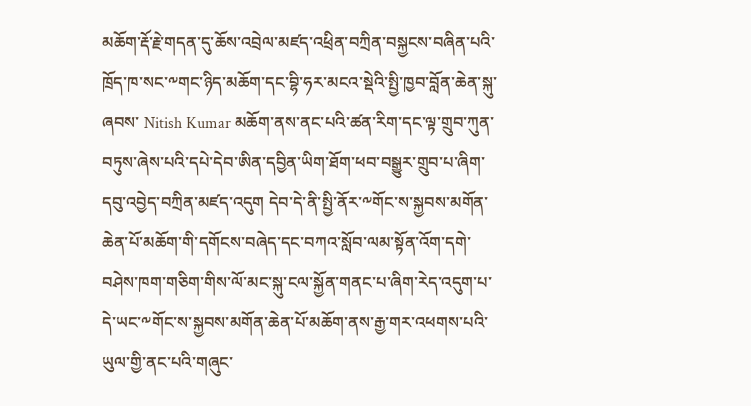མཆོག་རྡོ་རྗེ་གདན་དུ་ཆོས་འབྲེལ་མཛད་འཕྲིན་བཀྲིན་བསྐྱངས་བཞིན་པའི་ཁྲོད་ཁ་སང་༸གང་ཉིད་མཆོག་དང་བྷི་ཧར་མངའ་སྡེའི་སྤྱི་ཁྱབ་བློན་ཆེན་སྐུ་ཞབས་ Nitish Kumar མཆོག་ནས་ནང་པའི་ཚན་རིག་དང་ལྟ་གྲུབ་ཀུན་བཏུས་ཞེས་པའི་དཔེ་དེབ་ཨིན་དབྱིན་ཡིག་ཐོག་ཕབ་བསྒྱུར་གྲུབ་པ་ཞིག་དབུ་འབྱེད་བཀྲིན་མཛད་འདུག དེབ་དེ་ནི་སྤྱི་ནོར་༸གོང་ས་སྐྱབས་མགོན་ཆེན་པོ་མཆོག་གི་དགོངས་བཞེད་དང་བཀའ་སློབ་ལམ་སྟོན་འོག་དགེ་བཤེས་ཁག་གཅིག་གིས་ལོ་མང་སྐུ་ངལ་སྐྱོན་གནང་པ་ཞིག་རེད་འདུག་པ་དེ་ཡང་༸གོང་ས་སྐྱབས་མགོན་ཆེན་པོ་མཆོག་ནས་རྒྱ་གར་འཕགས་པའི་ཡུལ་གྱི་ནང་པའི་གཞུང་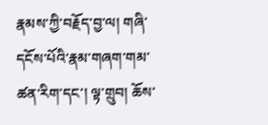རྣམས་ཀྱི་བརྗོད་བྱ་ལ། གཞི་དངོས་པོའི་རྣམ་གཞག་གམ་ཚན་རིག་དང་། ལྟ་གྲུབ། ཆོས་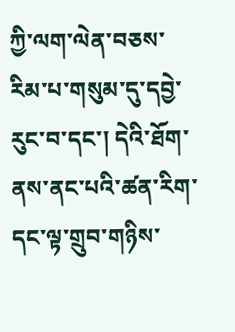ཀྱི་ལག་ལེན་བཅས་རིམ་པ་གསུམ་དུ་དབྱེ་རུང་བ་དང་། དེའི་ཐོག་ནས་ནང་པའི་ཚན་རིག་དང་ལྟ་གྲུབ་གཉིས་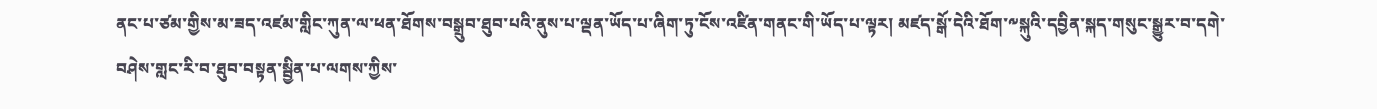ནང་པ་ཙམ་གྱིས་མ་ཟད་འཛམ་གླིང་ཀུན་ལ་ཕན་ཐོགས་བསྒྲུབ་ཐུབ་པའི་ནུས་པ་ལྡན་ཡོད་པ་ཞིག་ཏུ་ངོས་འཛིན་གནང་གི་ཡོད་པ་ལྟར། མཛད་སྒོ་དེའི་ཐོག་༸སྐུའི་དབྱིན་སྐད་གསུང་སྒྱུར་བ་དགེ་བཤེས་གླང་རི་བ་ཐུབ་བསྟན་སྦྱིན་པ་ལགས་ཀྱིས་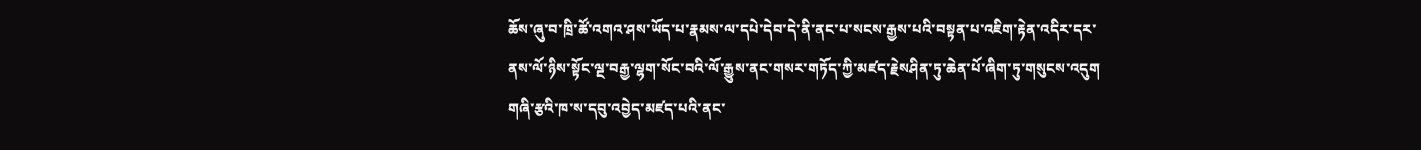ཆོས་ཞུ་བ་ཁྲི་ཚོ་འགའ་ཤས་ཡོད་པ་རྣམས་ལ་དཔེ་དེབ་དེ་ནི་ནང་པ་སངས་རྒྱས་པའི་བསྟན་པ་འཇིག་རྟེན་འདིར་དར་ནས་ལོ་ཉིས་སྟོང་ལྔ་བརྒྱ་ལྷག་སོང་བའི་ལོ་རྒྱུས་ནང་གསར་གཏོད་ཀྱི་མཛད་རྗེསཤིན་ཏུ་ཆེན་པོ་ཞིག་ཏུ་གསུངས་འདུག གཞི་རྩའི་ཁ་ས་དབུ་འབྱེད་མཛད་པའི་ནང་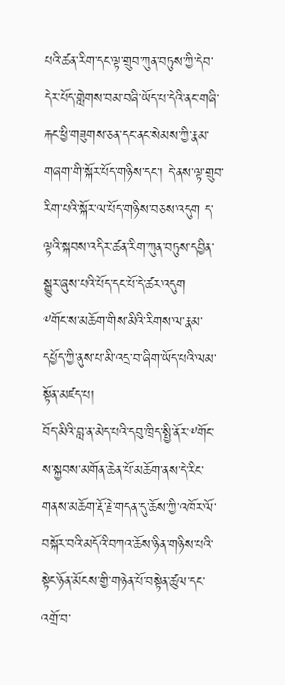པའི་ཚན་རིག་དང་ལྟ་གྲུབ་ཀུན་བཏུས་ཀྱི་དེབ་དེར་པོད་གླེགས་བམ་བཞི་ཡོད་པ་དེའི་ནང་གཞི་རྐང་ཕྱི་གཟུགས་ཅན་དང་ནང་སེམས་ཀྱི་རྣམ་གཞག་གི་སྐོར་པོད་གཉིས་དང་། དེ་ནས་ལྟ་གྲུབ་རིག་པའི་སྐོར་ལ་པོད་གཉིས་བཅས་འདུག ད་ལྟའི་སྐབས་འདིར་ཚན་རིག་ཀུན་བཏུས་དབྱིན་སྒྱུར་ཞུས་པའི་པོད་དང་པོ་དེ་ཚར་འདུག
༸གོང་ས་མཆོག་གིས་མིའི་རིགས་ལ་རྣམ་དཔྱོད་ཀྱི་ནུས་པ་མི་འདྲ་བ་ཞིག་ཡོད་པའི་ལམ་སྟོན་མཛད་པ།
བོད་མིའི་བླ་ན་མེད་པའི་དབུ་ཁྲིད་སྤྱི་ནོར་༸གོང་ས་སྐྱབས་མགོན་ཆེན་པོ་མཆོག་ནས་དེ་རིང་གནས་མཆོག་རྡོ་རྗེ་གདན་དུ་ཆོས་ཀྱི་འཁོར་ལོ་བསྐོར་བའི་མདོའི་བཀའ་ཆོས་ཉིན་གཉིས་པའི་སྟེང་ཉོན་མོངས་གྱི་གཉེན་པོ་བསྟེན་ཚུལ་དང་འགྲོ་བ་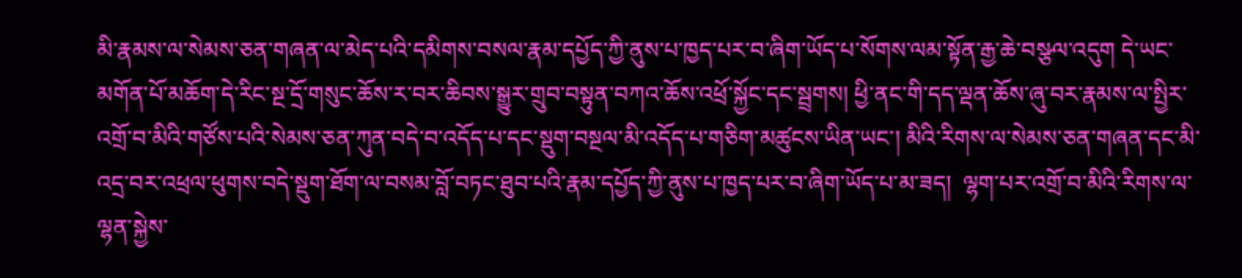མི་རྣམས་ལ་སེམས་ཅན་གཞན་ལ་མེད་པའི་དམིགས་བསལ་རྣམ་དཔྱོད་ཀྱི་ནུས་པ་ཁྱད་པར་བ་ཞིག་ཡོད་པ་སོགས་ལམ་སྟོན་རྒྱ་ཆེ་བསྩལ་འདུག དེ་ཡང་མགོན་པོ་མཆོག་དེ་རིང་སྔ་དྲོ་གསུང་ཆོས་ར་བར་ཆིབས་སྒྱུར་གྲུབ་བསྟུན་བཀའ་ཆོས་འཕྲོ་སྐྱོང་དང་སྦྲགས། ཕྱི་ནང་གི་དད་ལྡན་ཆོས་ཞུ་བར་རྣམས་ལ་སྤྱིར་འགྲོ་བ་མིའི་གཙོས་པའི་སེམས་ཅན་ཀུན་བདེ་བ་འདོད་པ་དང་སྡུག་བསྔལ་མི་འདོད་པ་གཅིག་མཚུངས་ཡིན་ཡང་། མིའི་རིགས་ལ་སེམས་ཅན་གཞན་དང་མི་འདྲ་བར་འཕྲལ་ཕུགས་བདེ་སྡུག་ཐོག་ལ་བསམ་བློ་བཏང་ཐུབ་པའི་རྣམ་དཔྱོད་ཀྱི་ནུས་པ་ཁྱད་པར་བ་ཞིག་ཡོད་པ་མ་ཟད།  ལྷག་པར་འགྲོ་བ་མིའི་རིགས་ལ་ལྷན་སྐྱེས་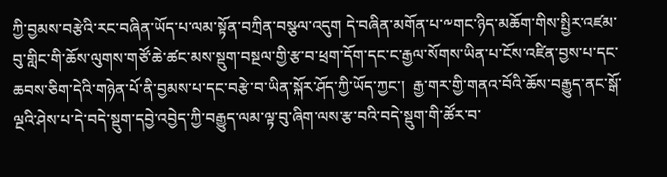ཀྱི་བྱམས་བརྩེའི་རང་བཞིན་ཡོད་པ་ལམ་སྟོན་བཀྲིན་བསྩལ་འདུག དེ་བཞིན་མགོན་པ་༸གང་ཉིད་མཆོག་གིས་སྤྱིར་འཛམ་བུ་གླིང་གི་ཆོས་ལུགས་གཙོ་ཆེ་ཚང་མས་སྡུག་བསྔལ་གྱི་རྩ་བ་ཕྲག་དོག་དང་ང་རྒྱལ་སོགས་ཡིན་པ་ངོས་འཛིན་བྱས་པ་དང་ཆབས་ཅིག་དེའི་གཉེན་པོ་ནི་བྱམས་པ་དང་བརྩེ་བ་ཡིན་སྐོར་ཤོད་ཀྱི་ཡོད་ཀྱང་།  རྒྱ་གར་གྱི་གནའ་བོའི་ཆོས་བརྒྱུད་ནང་སྒོ་ལྔའི་ཤེས་པ་དེ་བདེ་སྡུག་དབྱེ་འབྱེད་ཀྱི་བརྒྱུད་ལམ་ལྟ་བུ་ཞིག་ལས་རྩ་བའི་བདེ་སྡུག་གི་ཚོར་བ་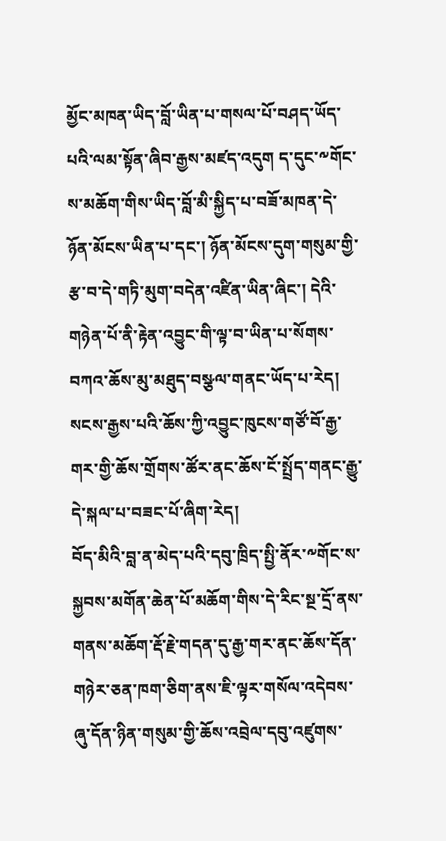མྱོང་མཁན་ཡིད་བློ་ཡིན་པ་གསལ་པོ་བཤད་ཡོད་པའི་ལམ་སྟོན་ཞིབ་རྒྱས་མཛད་འདུག ད་དུང་༸གོང་ས་མཆོག་གིས་ཡིད་བློ་མི་སྐྱིད་པ་བཟོ་མཁན་དེ་ཉོན་མོངས་ཡིན་པ་དང་། ཉོན་མོངས་དུག་གསུམ་གྱི་རྩ་བ་དེ་གཏི་མུག་བདེན་འཛིན་ཡིན་ཞིང་། དེའི་གཉེན་པོ་ནི་རྟེན་འབྱུང་གི་ལྟ་བ་ཡིན་པ་སོགས་བཀའ་ཆོས་མུ་མཐུད་བསྩལ་གནང་ཡོད་པ་རེད།
སངས་རྒྱས་པའི་ཆོས་ཀྱི་འབྱུང་ཁུངས་གཙོ་བོ་རྒྱ་གར་གྱི་ཆོས་གྲོགས་ཚོར་ནང་ཆོས་ངོ་སྤྲོད་གནང་རྒྱུ་དེ་སྐལ་པ་བཟང་པོ་ཞིག་རེད།
བོད་མིའི་བླ་ན་མེད་པའི་དབུ་ཁྲིད་སྤྱི་ནོར་༸གོང་ས་སྐྱབས་མགོན་ཆེན་པོ་མཆོག་གིས་དེ་རིང་སྔ་དྲོ་ནས་གནས་མཆོག་རྡོ་རྗེ་གདན་དུ་རྒྱ་གར་ནང་ཆོས་དོན་གཉེར་ཅན་ཁག་ཅིག་ནས་ཇི་ལྟར་གསོལ་འདེབས་ཞུ་དོན་ཉིན་གསུམ་གྱི་ཆོས་འབྲེལ་དབུ་འཛུགས་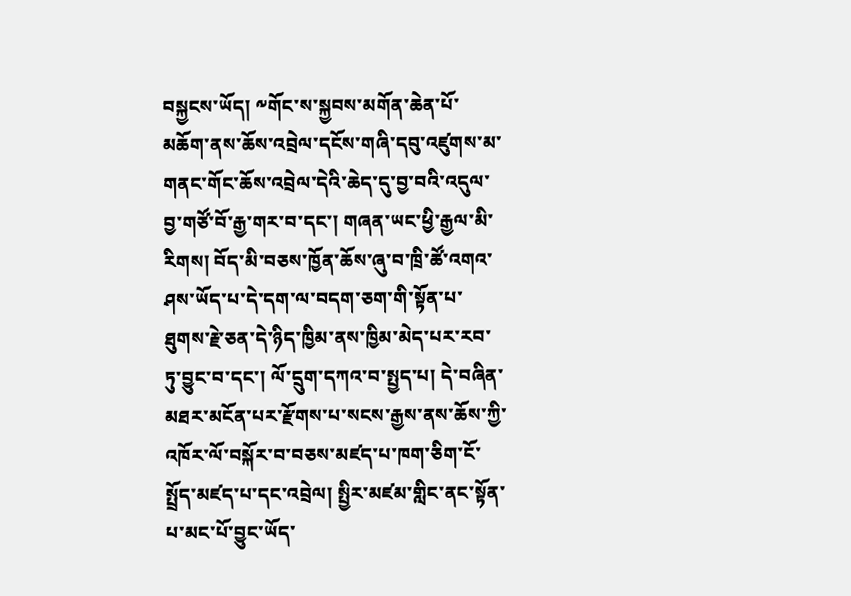བསྐྱངས་ཡོད། ༸གོང་ས་སྐྱབས་མགོན་ཆེན་པོ་མཆོག་ནས་ཆོས་འབྲེལ་དངོས་གཞི་དབུ་འཛུགས་མ་གནང་གོང་ཆོས་འབྲེལ་དེའི་ཆེད་དུ་བྱ་བའི་འདུལ་བྱ་གཙོ་བོ་རྒྱ་གར་བ་དང་། གཞན་ཡང་ཕྱི་རྒྱལ་མི་རིགས། བོད་མི་བཅས་ཁྱོན་ཆོས་ཞུ་བ་ཁྲི་ཚོ་འགའ་ཤས་ཡོད་པ་དེ་དག་ལ་བདག་ཅག་གི་སྟོན་པ་ཐུགས་རྗེ་ཅན་དེ་ཉིད་ཁྱིམ་ནས་ཁྱིམ་མེད་པར་རབ་ཏུ་བྱུང་བ་དང་། ལོ་དྲུག་དཀའ་བ་སྤྱད་པ། དེ་བཞིན་མཐར་མངོན་པར་རྫོགས་པ་སངས་རྒྱས་ནས་ཆོས་ཀྱི་འཁོར་ལོ་བསྐོར་བ་བཅས་མཛད་པ་ཁག་ཅིག་ངོ་སྤྲོད་མཛད་པ་དང་འབྲེལ། སྤྱིར་མཛམ་གླིང་ནང་སྟོན་པ་མང་པོ་བྱུང་ཡོད་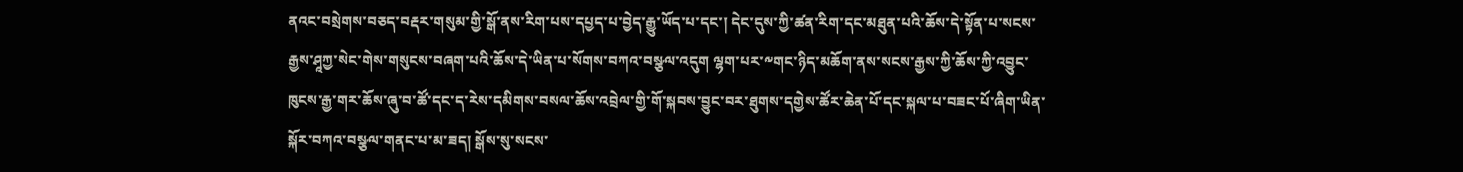ནའང་བསྲེགས་བཅད་བརྡར་གསུམ་གྱི་སྒོ་ནས་རིག་པས་དཔྱད་པ་བྱེད་རྒྱུ་ཡོད་པ་དང་། དེང་དུས་ཀྱི་ཚན་རིག་དང་མཐུན་པའི་ཆོས་དེ་སྟོན་པ་སངས་རྒྱས་ཤཱཀྱ་སེང་གེས་གསུངས་བཞག་པའི་ཆོས་དེ་ཡིན་པ་སོགས་བཀའ་བསྩལ་འདུག ལྷག་པར་༸གང་ཉིད་མཆོག་ནས་སངས་རྒྱས་ཀྱི་ཆོས་ཀྱི་འབྱུང་ཁུངས་རྒྱ་གར་ཆོས་ཞུ་བ་ཚོ་དང་ད་རེས་དམིགས་བསལ་ཆོས་འབྲེལ་གྱི་གོ་སྐབས་བྱུང་བར་ཐུགས་དགྱེས་ཚོར་ཆེན་པོ་དང་སྐལ་པ་བཟང་པོ་ཞིག་ཡིན་སྐོར་བཀའ་བསྩལ་གནང་པ་མ་ཟད། སྒོས་སུ་སངས་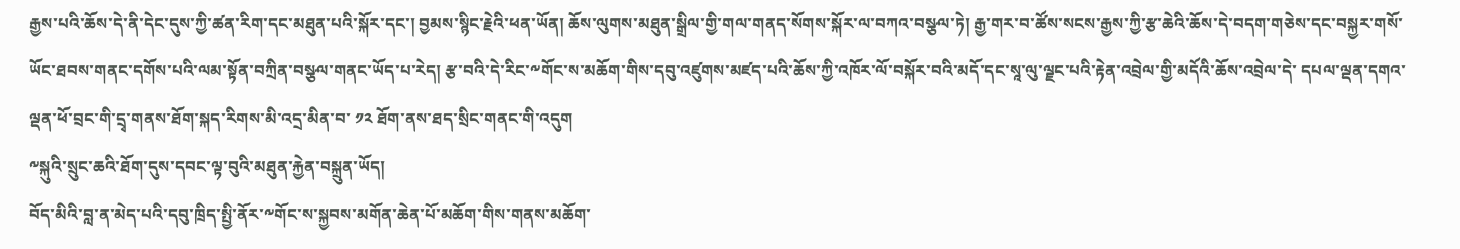རྒྱས་པའི་ཆོས་དེ་ནི་དེང་དུས་ཀྱི་ཚན་རིག་དང་མཐུན་པའི་སྐོར་དང་། བྱམས་སྙིང་རྗེའི་ཕན་ཡོན། ཆོས་ལུགས་མཐུན་སྒྲིལ་གྱི་གལ་གནད་སོགས་སྐོར་ལ་བཀའ་བསྩལ་ཏེ། རྒྱ་གར་བ་ཚོས་སངས་རྒྱས་ཀྱི་རྩ་ཆེའི་ཆོས་དེ་བདག་གཅེས་དང་བསྐྱར་གསོ་ཡོང་ཐབས་གནང་དགོས་པའི་ལམ་སྟོན་བཀྲིན་བསྩལ་གནང་ཡོད་པ་རེད། རྩ་བའི་དེ་རིང་༸གོང་ས་མཆོག་གིས་དབུ་འཛུགས་མཛད་པའི་ཆོས་ཀྱི་འཁོར་ལོ་བསྐོར་བའི་མདོ་དང་སཱ་ལུ་ལྗང་པའི་རྟེན་འབྲེལ་གྱི་མདོའི་ཆོས་འབྲེལ་དེ་ དཔལ་ལྡན་དགའ་ལྡན་ཕོ་བྲང་གི་དྲྭ་གནས་ཐོག་སྐད་རིགས་མི་འདྲ་མིན་བ་ ༡༢ ཐོག་ནས་ཐད་སྲིང་གནང་གི་འདུག
༸སྐུའི་སྲུང་ཆའི་ཐོག་དུས་དབང་ལྟ་བུའི་མཐུན་རྐྱེན་བསྐྲུན་ཡོད།
བོད་མིའི་བླ་ན་མེད་པའི་དབུ་ཁྲིད་སྤྱི་ནོར་༸གོང་ས་སྐྱབས་མགོན་ཆེན་པོ་མཆོག་གིས་གནས་མཆོག་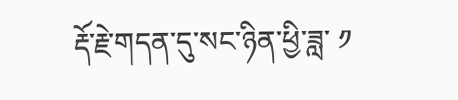རྡོ་རྗེ་གདན་དུ་སང་ཉིན་ཕྱི་ཟླ་ ༡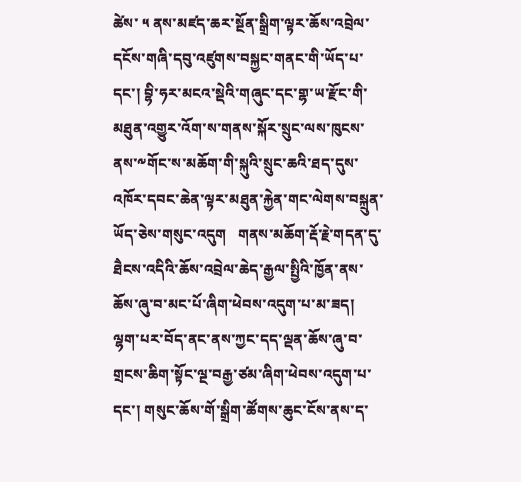ཚེས་ ༥ ནས་མཛད་ཆར་སྔོན་སྒྲིག་ལྟར་ཆོས་འབྲེལ་དངོས་གཞི་དབུ་འཛུགས་བསྐྱང་གནང་གི་ཡོད་པ་དང་། བྷི་ཧར་མངའ་སྡེའི་གཞུང་དང་གྷ་ཡ་རྫོང་གི་མཐུན་འགྱུར་འོག་ས་གནས་སྐོར་སྲུང་ལས་ཁུངས་ནས་༸གོང་ས་མཆོག་གི་སྐུའི་སྲུང་ཆའི་ཐད་དུས་འཁོར་དབང་ཆེན་ལྟར་མཐུན་རྐྱེན་གང་ལེགས་བསྐྲུན་ཡོད་ཅེས་གསུང་འདུག   གནས་མཆོག་རྡོ་རྗེ་གདན་དུ་ཐཻངས་འདིའི་ཆོས་འབྲེལ་ཆེད་རྒྱལ་སྤྱིའི་ཁྱོན་ནས་ཆོས་ཞུ་བ་མང་པོ་ཞིག་ཕེབས་འདུག་པ་མ་ཟད། ལྷག་པར་བོད་ནང་ནས་ཀྱང་དད་ལྡན་ཆོས་ཞུ་བ་གྲངས་ཆིག་སྟོང་ལྔ་བརྒྱ་ཙམ་ཞིག་ཕེབས་འདུག་པ་དང་། གསུང་ཆོས་གོ་སྒྲིག་ཚོགས་ཆུང་ངོས་ནས་ད་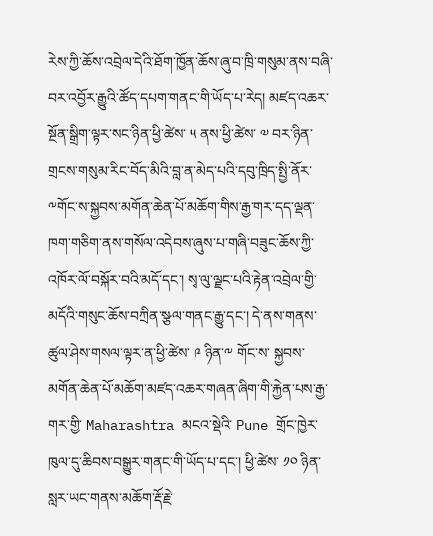རེས་ཀྱི་ཆོས་འབྲེལ་དེའི་ཐོག་ཁྱོན་ཆོས་ཞུ་བ་ཁྲི་གསུམ་ནས་བཞི་བར་འབྱོར་རྒྱུའི་ཚོད་དཔག་གནང་གི་ཡོད་པ་རེད། མཛད་འཆར་སྔོན་སྒྲིག་ལྟར་སང་ཉིན་ཕྱི་ཚེས་ ༥ ནས་ཕྱི་ཚེས་ ༧ བར་ཉིན་གྲངས་གསུམ་རིང་བོད་མིའི་བླ་ན་མེད་པའི་དབུ་ཁྲིད་སྤྱི་ནོར་༸གོང་ས་སྐྱབས་མགོན་ཆེན་པོ་མཆོག་གིས་རྒྱ་གར་དད་ལྡན་ཁག་གཅིག་ནས་གསོལ་འདེབས་ཞུས་པ་གཞི་བཟུང་ཆོས་ཀྱི་འཁོར་ལོ་བསྐོར་བའི་མདོ་དང་། སྭ་ལུ་ལྗང་པའི་རྟེན་འབྲེལ་གྱི་མདོའི་གསུང་ཆོས་བཀྲིན་སྩལ་གནང་རྒྱུ་དང་། དེ་ནས་གནས་ཚུལ་ཤེས་གསལ་ལྟར་ན་ཕྱི་ཚེས་ ༩ ཉིན་༸ གོང་ས་ སྐྱབས་མགོན་ཆེན་པོ་མཆོག་མཛད་འཆར་གཞན་ཞིག་གི་རྐྱེན་པས་རྒྱ་གར་གྱི་ Maharashtra མངའ་སྡེའི་ Pune གྲོང་ཁྱེར་ཁུལ་དུ་ཆིབས་བསྒྱུར་གནང་གི་ཡོད་པ་དང་། ཕྱི་ཚེས་ ༡༠ ཉིན་སླར་ཡང་གནས་མཆོག་རྡོ་རྗེ་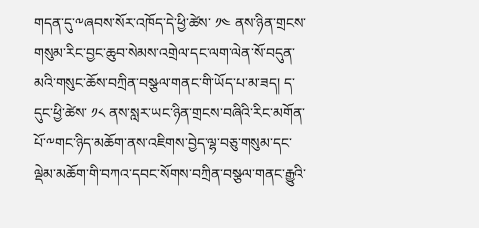གདན་དུ་༸ཞབས་སོར་འཁོད་དེ་ཕྱི་ཚེས་ ༡༤ ནས་ཉིན་གྲངས་གསུམ་རིང་བྱང་ཆུབ་སེམས་འགྲེལ་དང་ལག་ལེན་སོ་བདུན་མའི་གསུང་ཆོས་བཀྲིན་བསྩལ་གནང་གི་ཡོད་པ་མ་ཟད། ད་དུང་ཕྱི་ཚེས་ ༡༨ ནས་སླར་ཡང་ཉིན་གྲངས་བཞིའི་རིང་མགོན་པོ་༸གང་ཉིད་མཆོག་ནས་འཇིགས་བྱེད་ལྷ་བཅུ་གསུམ་དང་ལྡེམ་མཆོག་གི་བཀའ་དབང་སོགས་བཀྲིན་བསྩལ་གནང་རྒྱུའི་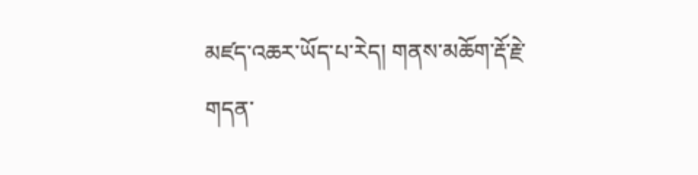མཛད་འཆར་ཡོད་པ་རེད། གནས་མཆོག་རྡོ་རྗེ་གདན་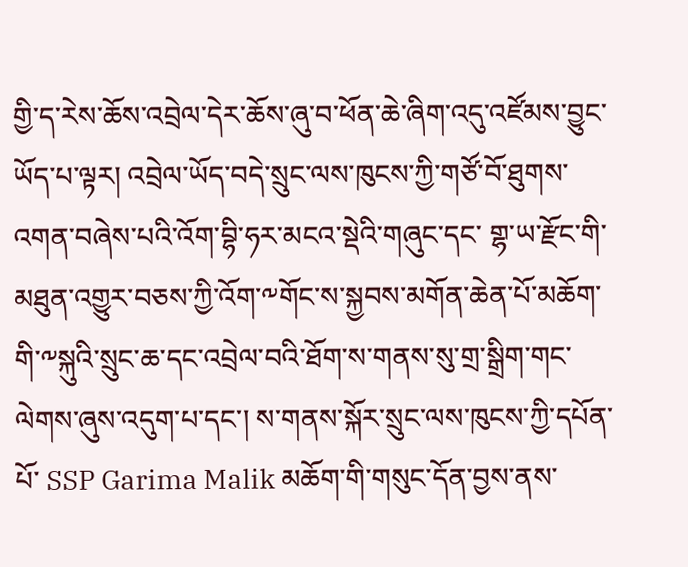གྱི་ད་རེས་ཆོས་འབྲེལ་དེར་ཆོས་ཞུ་བ་ཕོན་ཆེ་ཞིག་འདུ་འཛོམས་བྱུང་ཡོད་པ་ལྟར། འབྲེལ་ཡོད་བདེ་སྲུང་ལས་ཁུངས་ཀྱི་གཙོ་བོ་ཐུགས་འགན་བཞེས་པའི་འོག་བྷི་ཧར་མངའ་སྡེའི་གཞུང་དང་ གྷ་ཡ་རྫོང་གི་མཐུན་འགྱུར་བཅས་ཀྱི་འོག་༸གོང་ས་སྐྱབས་མགོན་ཆེན་པོ་མཆོག་གི་༸སྐུའི་སྲུང་ཆ་དང་འབྲེལ་བའི་ཐོག་ས་གནས་སུ་གྲ་སྒྲིག་གང་ལེགས་ཞུས་འདུག་པ་དང་། ས་གནས་སྐོར་སྲུང་ལས་ཁུངས་ཀྱི་དཔོན་པོ་ SSP Garima Malik མཆོག་གི་གསུང་དོན་བྱས་ནས་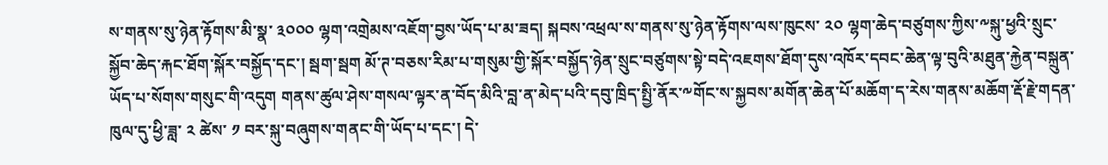ས་གནས་སུ་ཉེན་རྟོགས་མི་སྣ་ ༣༠༠༠ ལྷག་འགྲེམས་འཇོག་བྱས་ཡོད་པ་མ་ཟད། སྐབས་འཕྲལ་ས་གནས་སུ་ཉེན་རྟོགས་ལས་ཁུངས་ ༢༠ ལྷག་ཆེད་བཙུགས་ཀྱིས་༸སྐུ་ཕྱའི་སྲུང་སྐྱོབ་ཆེད་རྐང་ཐོག་སྐོར་བསྐྱོད་དང་། སྦག་སྦག མོ་ཊ་བཅས་རིམ་པ་གསུམ་གྱི་སྐོར་བསྐྱོད་ཉེན་སྲུང་བཙུགས་སྟེ་བདེ་འཇགས་ཐོག་དུས་འཁོར་དབང་ཆེན་ལྟ་བུའི་མཐུན་རྐྱེན་བསྐྲུན་ཡོད་པ་སོགས་གསུང་གི་འདུག གནས་ཚུལ་ཤེས་གསལ་ལྟར་ན་བོད་མིའི་བླ་ན་མེད་པའི་དབུ་ཁྲིད་སྤྱི་ནོར་༸གོང་ས་སྐྱབས་མགོན་ཆེན་པོ་མཆོག་ད་རེས་གནས་མཆོག་རྡོ་རྗེ་གདན་ཁུལ་དུ་ཕྱི་ཟླ་ ༢ ཚེས་ ༡ བར་སྐུ་བཞུགས་གནང་གི་ཡོད་པ་དང་། དེ་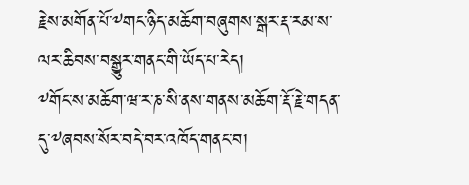རྗེས་མགོན་པོ་༸གང་ཉིད་མཆོག་བཞུགས་སྒར་རྡ་རམ་ས་ལར་ཆིབས་བསྒྱུར་གནང་གི་ཡོད་པ་རེད།
༸གོང་ས་མཆོག་ཝ་ར་ཎ་སི་ནས་གནས་མཆོག་རྡོ་རྗེ་གདན་དུ་༸ཞབས་སོར་བདེ་བར་འཁོད་གནང་བ།